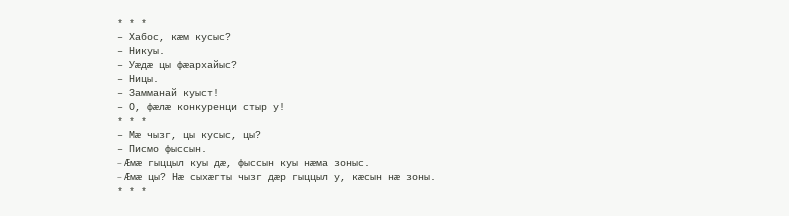* * *
– Хабос, кæм кусыс?
– Никуы.
– Уæдæ цы фæархайыс?
– Ницы.
– Замманай куыст!
– О, фæлæ конкуренци стыр у!
* * *
– Мæ чызг, цы кусыс, цы?
– Писмо фыссын.
– Æмæ гыццыл куы дæ, фыссын куы нæма зоныс.
– Æмæ цы? Нæ сыхæгты чызг дæр гыццыл у, кæсын нæ зоны.
* * *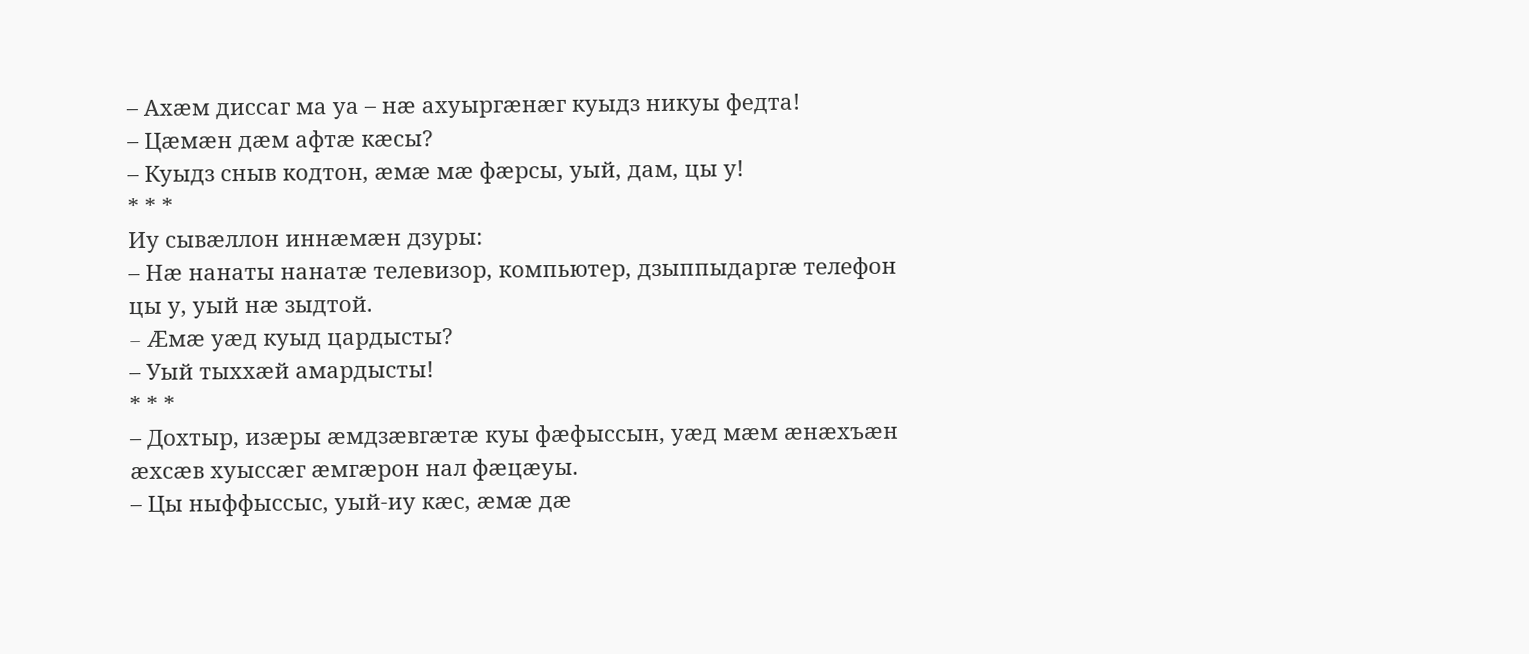– Ахæм диссаг ма уа – нæ ахуыргæнæг куыдз никуы федта!
– Цæмæн дæм афтæ кæсы?
– Куыдз сныв кодтон, æмæ мæ фæрсы, уый, дам, цы у!
* * *
Иу сывæллон иннæмæн дзуры:
– Нæ нанаты нанатæ телевизор, компьютер, дзыппыдаргæ телефон цы у, уый нæ зыдтой.
– Æмæ уæд куыд цардысты?
– Уый тыххæй амардысты!
* * *
– Дохтыр, изæры æмдзæвгæтæ куы фæфыссын, уæд мæм æнæхъæн æхсæв хуыссæг æмгæрон нал фæцæуы.
– Цы ныффыссыс, уый-иу кæс, æмæ дæ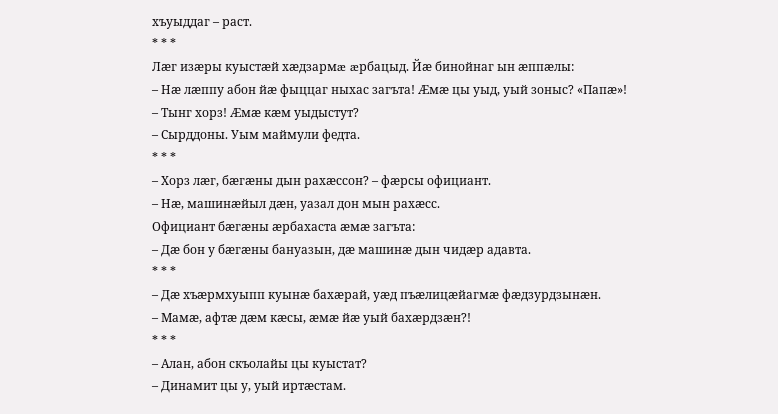хъуыддаг – раст.
* * *
Лæг изæры куыстæй хæдзармæ æрбацыд. Йæ бинойнаг ын æппæлы:
– Нæ лæппу абон йæ фыццаг ныхас загъта! Æмæ цы уыд, уый зоныс? «Папæ»!
– Тынг хорз! Æмæ кæм уыдыстут?
– Сырддоны. Уым маймули федта.
* * *
– Хорз лæг, бæгæны дын рахæссон? – фæрсы официант.
– Нæ, машинæйыл дæн, уазал дон мын рахæсс.
Официант бæгæны æрбахаста æмæ загъта:
– Дæ бон у бæгæны бануазын, дæ машинæ дын чидæр адавта.
* * *
– Дæ хъæрмхуыпп куынæ бахæрай, уæд пъæлицæйагмæ фæдзурдзынæн.
– Мамæ, афтæ дæм кæсы, æмæ йæ уый бахæрдзæн?!
* * *
– Алан, абон скъолайы цы куыстат?
– Динамит цы у, уый иртæстам.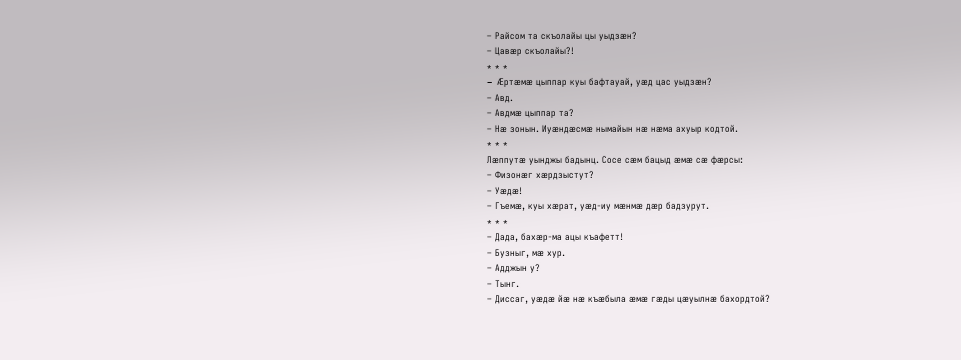– Райсом та скъолайы цы уыдзæн?
– Цавæр скъолайы?!
* * *
– Æртæмæ цыппар куы бафтауай, уæд цас уыдзæн?
– Авд.
– Авдмæ цыппар та?
– Нæ зонын. Иуæндæсмæ нымайын нæ нæма ахуыр кодтой.
* * *
Лæппутæ уынджы бадынц. Сосе сæм бацыд æмæ сæ фæрсы:
– Физонæг хæрдзыстут?
– Уæдæ!
– Гъемæ, куы хæрат, уæд-иу мæнмæ дæр бадзурут.
* * *
– Дада, бахæр-ма ацы къафетт!
– Бузныг, мæ хур.
– Адджын у?
– Тынг.
– Диссаг, уæдæ йæ нæ къæбыла æмæ гæды цæуылнæ бахордтой?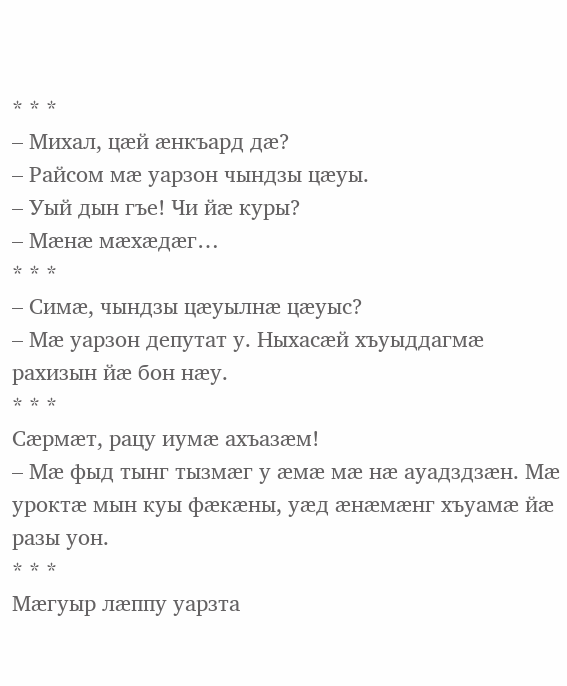* * *
– Михал, цæй æнкъард дæ?
– Райсом мæ уарзон чындзы цæуы.
– Уый дын гъе! Чи йæ куры?
– Мæнæ мæхæдæг…
* * *
– Симæ, чындзы цæуылнæ цæуыс?
– Мæ уарзон депутат у. Ныхасæй хъуыддагмæ рахизын йæ бон нæу.
* * *
Сæрмæт, рацу иумæ ахъазæм!
– Мæ фыд тынг тызмæг у æмæ мæ нæ ауадздзæн. Мæ уроктæ мын куы фæкæны, уæд æнæмæнг хъуамæ йæ разы уон.
* * *
Мæгуыр лæппу уарзта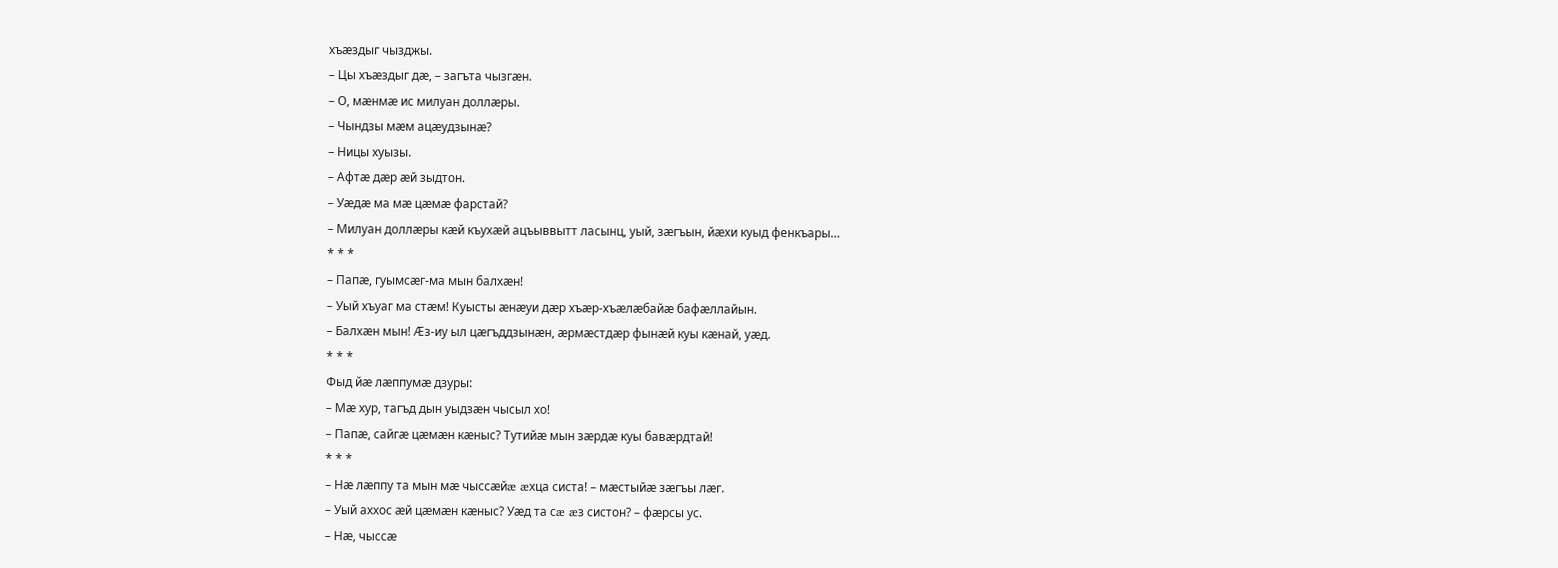хъæздыг чызджы.
– Цы хъæздыг дæ, – загъта чызгæн.
– О, мæнмæ ис милуан доллæры.
– Чындзы мæм ацæудзынæ?
– Ницы хуызы.
– Афтæ дæр æй зыдтон.
– Уæдæ ма мæ цæмæ фарстай?
– Милуан доллæры кæй къухæй ацъыввытт ласынц, уый, зæгъын, йæхи куыд фенкъары…
* * *
– Папæ, гуымсæг-ма мын балхæн!
– Уый хъуаг ма стæм! Куысты æнæуи дæр хъæр-хъæлæбайæ бафæллайын.
– Балхæн мын! Æз-иу ыл цæгъддзынæн, æрмæстдæр фынæй куы кæнай, уæд.
* * *
Фыд йæ лæппумæ дзуры:
– Мæ хур, тагъд дын уыдзæн чысыл хо!
– Папæ, сайгæ цæмæн кæныс? Тутийæ мын зæрдæ куы бавæрдтай!
* * *
– Нæ лæппу та мын мæ чыссæйæ æхца систа! – мæстыйæ зæгъы лæг.
– Уый аххос æй цæмæн кæныс? Уæд та сæ æз систон? – фæрсы ус.
– Нæ, чыссæ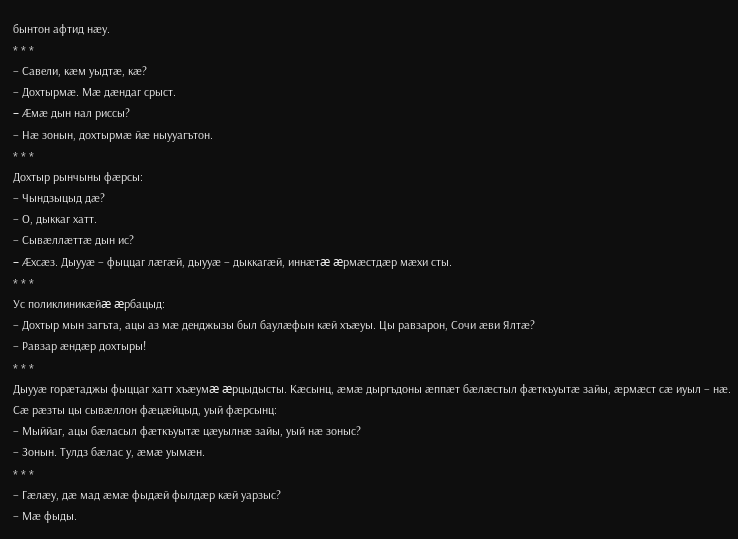бынтон афтид нæу.
* * *
– Савели, кæм уыдтæ, кæ?
– Дохтырмæ. Мæ дæндаг срыст.
– Æмæ дын нал риссы?
– Нæ зонын, дохтырмæ йæ ныууагътон.
* * *
Дохтыр рынчыны фæрсы:
– Чындзыцыд дæ?
– О, дыккаг хатт.
– Сывæллæттæ дын ис?
– Æхсæз. Дыууæ – фыццаг лæгæй, дыууæ – дыккагæй, иннæтæ æрмæстдæр мæхи сты.
* * *
Ус поликлиникæйæ æрбацыд:
– Дохтыр мын загъта, ацы аз мæ денджызы был баулæфын кæй хъæуы. Цы равзарон, Сочи æви Ялтæ?
– Равзар æндæр дохтыры!
* * *
Дыууæ горæтаджы фыццаг хатт хъæумæ æрцыдысты. Кæсынц, æмæ дыргъдоны æппæт бæлæстыл фæткъуытæ зайы, æрмæст сæ иуыл – нæ. Сæ рæзты цы сывæллон фæцæйцыд, уый фæрсынц:
– Мыййаг, ацы бæласыл фæткъуытæ цæуылнæ зайы, уый нæ зоныс?
– Зонын. Тулдз бæлас у, æмæ уымæн.
* * *
– Гæлæу, дæ мад æмæ фыдæй фылдæр кæй уарзыс?
– Мæ фыды.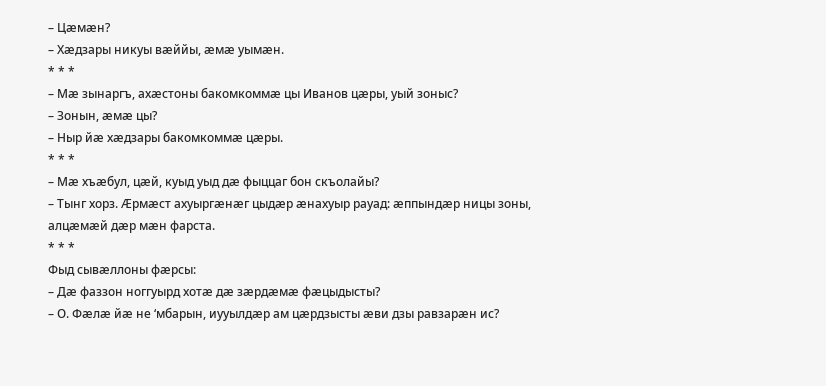– Цæмæн?
– Хæдзары никуы вæййы, æмæ уымæн.
* * *
– Мæ зынаргъ, ахæстоны бакомкоммæ цы Иванов цæры, уый зоныс?
– Зонын, æмæ цы?
– Ныр йæ хæдзары бакомкоммæ цæры.
* * *
– Мæ хъæбул, цæй, куыд уыд дæ фыццаг бон скъолайы?
– Тынг хорз. Æрмæст ахуыргæнæг цыдæр æнахуыр рауад: æппындæр ницы зоны, алцæмæй дæр мæн фарста.
* * *
Фыд сывæллоны фæрсы:
– Дæ фаззон ноггуырд хотæ дæ зæрдæмæ фæцыдысты?
– О. Фæлæ йæ не ‘мбарын, иууылдæр ам цæрдзысты æви дзы равзарæн ис?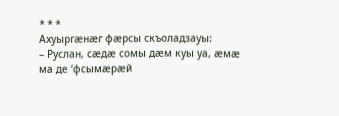* * *
Ахуыргæнæг фæрсы скъоладзауы:
– Руслан, сæдæ сомы дæм куы уа, æмæ ма де ‘фсымæрæй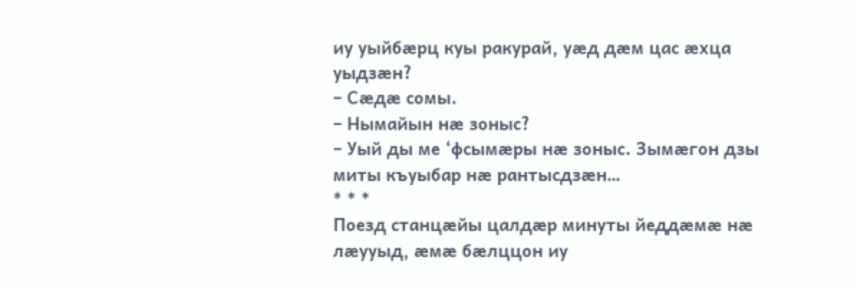иу уыйбæрц куы ракурай, уæд дæм цас æхца уыдзæн?
– Сæдæ сомы.
– Нымайын нæ зоныс?
– Уый ды ме ‘фсымæры нæ зоныс. Зымæгон дзы миты къуыбар нæ рантысдзæн…
* * *
Поезд станцæйы цалдæр минуты йеддæмæ нæ лæууыд, æмæ бæлццон иу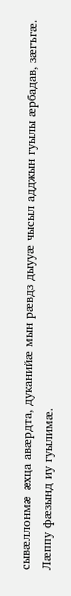сывæллонмæ æхца авæрдта, дуканийæ мын рæвдз дыууæ чысыл адджын гуылы æрбадав, зæгъгæ. Лæппу фæзынд иу гуылимæ.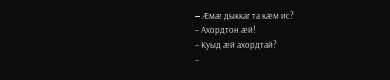– Æмæ дыккаг та кæм ис?
– Ахордтон æй!
– Куыд æй ахордтай?
–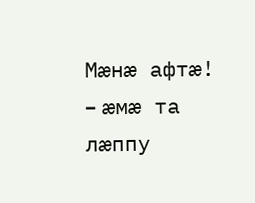Мæнæ афтæ! – æмæ та лæппу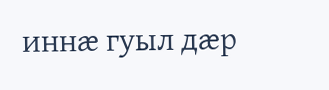иннæ гуыл дæр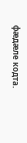фæдæле кодта.